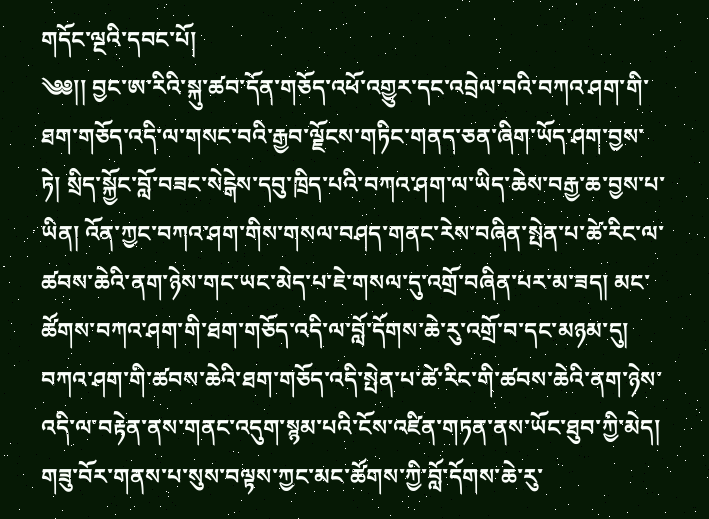གདོང་ལྔའི་དབང་པོ།
༄༅།། བྱང་ཨ་རིའི་སྐུ་ཚབ་དོན་གཅོད་འཕོ་འགྱུར་དང་འབྲེལ་བའི་བཀའ་ཤག་གི་ཐག་གཅོད་འདི་ལ་གསང་བའི་རྒྱབ་ལྗོངས་གཏིང་གནད་ཅན་ཞིག་ཡོད་ཤག་བྱས་ཏེ། སྲིད་སྐྱོང་བློ་བཟང་སེངྒེས་དབུ་ཁྲིད་པའི་བཀའ་ཤག་ལ་ཡིད་ཆེས་བརྒྱ་ཆ་བྱས་པ་ཡིན། འོན་ཀྱང་བཀའ་ཤག་གིས་གསལ་བཤད་གནང་རེས་བཞིན་སྤེན་པ་ཚེ་རིང་ལ་ཚབས་ཆེའི་ནག་ཉེས་གང་ཡང་མེད་པ་ཇེ་གསལ་དུ་འགྲོ་བཞིན་པར་མ་ཟད། མང་ཚོགས་བཀའ་ཤག་གི་ཐག་གཅོད་འདི་ལ་བློ་དོགས་ཆེ་རུ་འགྲོ་བ་དང་མཉམ་དུ། བཀའ་ཤག་གི་ཚབས་ཆེའི་ཐག་གཅོད་འདི་སྤེན་པ་ཚེ་རིང་གི་ཚབས་ཆེའི་ནག་ཉེས་འདི་ལ་བརྟེན་ནས་གནང་འདུག་སྙམ་པའི་ངོས་འཛིན་གཏན་ནས་ཡོང་ཐུབ་ཀྱི་མེད། གཟུ་བོར་གནས་པ་སུས་བལྟས་ཀྱང་མང་ཚོགས་ཀྱི་བློ་དོགས་ཆེ་རུ་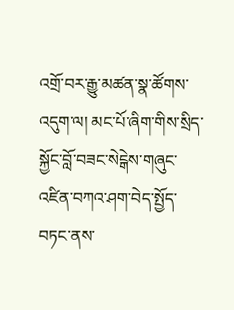འགྲོ་བར་རྒྱུ་མཚན་སྣ་ཚོགས་འདུག་ལ། མང་པོ་ཞིག་གིས་སྲིད་སྐྱོང་བློ་བཟང་སེངྒེས་གཞུང་འཛིན་བཀའ་ཤག་བེད་སྤྱོད་བཏང་ནས་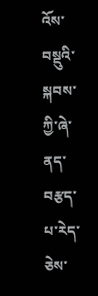འོས་བསྡུའི་སྐབས་ཀྱི་ཞེ་ནད་བརྩད་པ་རེད་ཅེས་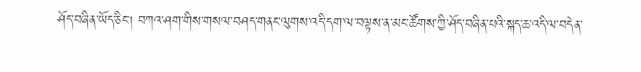ཤོད་བཞིན་ཡོད་ཅིང། བཀའ་ཤག་གིས་གསལ་བཤད་གནང་ལུགས་འདི་དག་ལ་བལྟས་ན་མང་ཚོགས་ཀྱི་ཤོད་བཞིན་པའི་སྐད་ཆ་འདི་ལ་བདེན་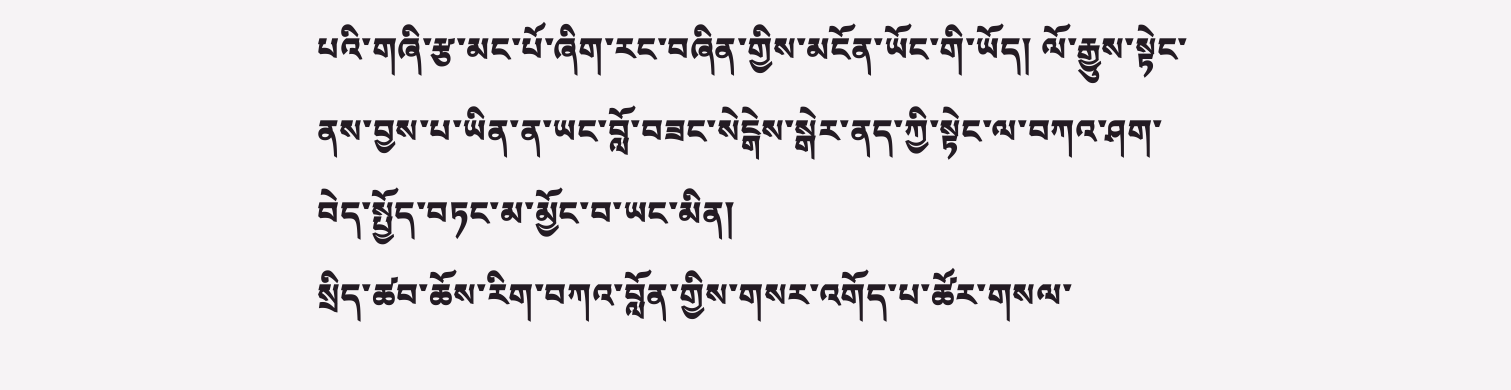པའི་གཞི་རྩ་མང་པོ་ཞིག་རང་བཞིན་གྱིས་མངོན་ཡོང་གི་ཡོད། ལོ་རྒྱུས་སྟེང་ནས་བྱས་པ་ཡིན་ན་ཡང་བློ་བཟང་སེངྒེས་སྒེར་ནད་ཀྱི་སྟེང་ལ་བཀའ་ཤག་བེད་སྤྱོད་བཏང་མ་མྱོང་བ་ཡང་མིན།
སྲིད་ཚབ་ཆོས་རིག་བཀའ་བློན་གྱིས་གསར་འགོད་པ་ཚོར་གསལ་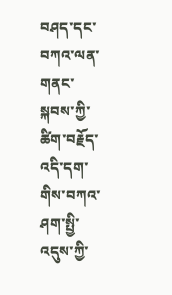བཤད་དང་བཀའ་ལན་གནང་སྐབས་ཀྱི་ཚིག་བརྗོད་འདི་དག་གིས་བཀའ་ཤག་སྤྱི་འདུས་ཀྱི་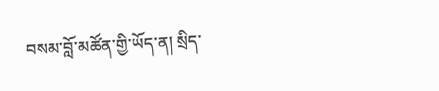བསམ་བློ་མཚོན་གྱི་ཡོད་ན། སྲིད་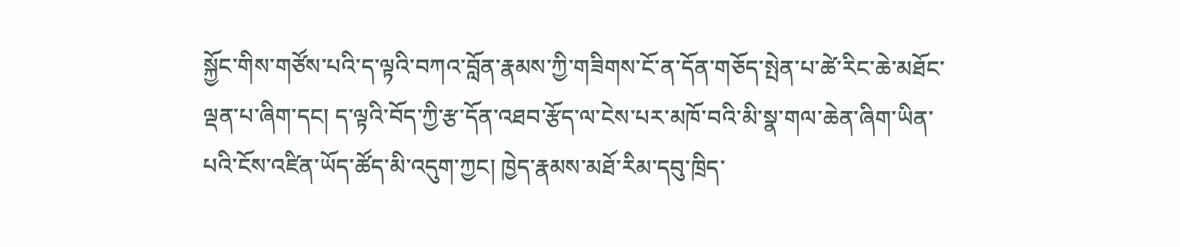སྐྱོང་གིས་གཙོས་པའི་ད་ལྟའི་བཀའ་བློན་རྣམས་ཀྱི་གཟིགས་ངོ་ན་དོན་གཅོད་སྤེན་པ་ཚེ་རིང་ཆེ་མཐོང་ལྡན་པ་ཞིག་དང། ད་ལྟའི་བོད་ཀྱི་རྩ་དོན་འཐབ་རྩོད་ལ་ངེས་པར་མཁོ་བའི་མི་སྣ་གལ་ཆེན་ཞིག་ཡིན་པའི་ངོས་འཛིན་ཡོད་ཚོད་མི་འདུག་ཀྱང། ཁྱེད་རྣམས་མཐོ་རིམ་དབུ་ཁྲིད་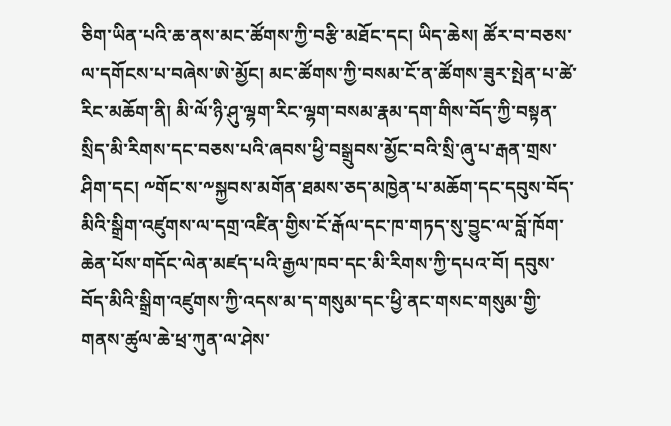ཅིག་ཡིན་པའི་ཆ་ནས་མང་ཚོགས་ཀྱི་བརྩི་མཐོང་དང། ཡིད་ཆེས། ཚོར་བ་བཅས་ལ་དགོངས་པ་བཞེས་ཨེ་མྱོང། མང་ཚོགས་ཀྱི་བསམ་ངོ་ན་ཚོགས་ཟུར་སྤེན་པ་ཚེ་རིང་མཆོག་ནི། མི་ལོ་ཉི་ཤུ་ལྷག་རིང་ལྷག་བསམ་རྣམ་དག་གིས་བོད་ཀྱི་བསྟན་སྲིད་མི་རིགས་དང་བཅས་པའི་ཞབས་ཕྱི་བསྒྲུབས་མྱོང་བའི་སྲི་ཞུ་པ་རྒན་གྲས་ཤིག་དང། ༸གོང་ས་༸སྐྱབས་མགོན་ཐམས་ཅད་མཁྱེན་པ་མཆོག་དང་དབུས་བོད་མིའི་སྒྲིག་འཛུགས་ལ་དགྲ་འཛིན་གྱིས་ངོ་རྒོལ་དང་ཁ་གཏད་སུ་བྱུང་ལ་བློ་ཁོག་ཆེན་པོས་གདོང་ལེན་མཛད་པའི་རྒྱལ་ཁབ་དང་མི་རིགས་ཀྱི་དཔའ་བོ། དབུས་བོད་མིའི་སྒྲིག་འཛུགས་ཀྱི་འདས་མ་ད་གསུམ་དང་ཕྱི་ནང་གསང་གསུམ་གྱི་གནས་ཚུལ་ཆེ་ཕྲ་ཀུན་ལ་ཤེས་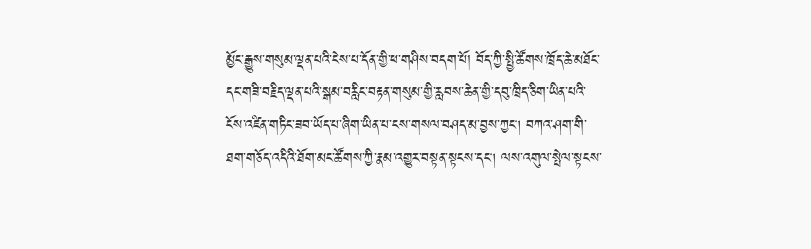མྱོང་རྒྱུས་གསུམ་ལྡན་པའི་ངེས་པ་དོན་གྱི་ཕ་གཤིས་བདག་པོ། བོད་ཀྱི་སྤྱི་ཚོགས་ཁྲོད་ཆེ་མཐོང་དང་གཟི་བརྗིད་ལྡན་པའི་སྒམ་བརླིང་བརྟན་གསུམ་གྱི་རླབས་ཆེན་གྱི་དབུ་ཁྲིད་ཅིག་ཡིན་པའི་ངོས་འཛིན་གཏིང་ཟབ་ཡོད་པ་ཞིག་ཡིན་པ་ངས་གསལ་བཤད་མ་བྱས་ཀྱང། བཀའ་ཤག་གི་ཐག་གཅོད་འདིའི་ཐོག་མང་ཚོགས་ཀྱི་རྣམ་འགྱུར་བསྟན་སྟངས་དང། ལས་འགུལ་སྤེལ་སྟངས་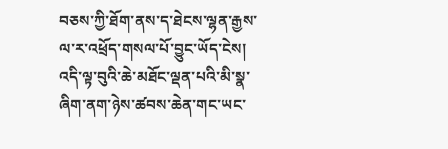བཅས་ཀྱི་ཐོག་ནས་ད་ཐེངས་ལྷན་རྒྱས་ལ་ར་འཕྲོད་གསལ་པོ་བྱུང་ཡོད་ངེས། འདི་ལྟ་བུའི་ཆེ་མཐོང་ལྡན་པའི་མི་སྣ་ཞིག་ནག་ཉེས་ཚབས་ཆེན་གང་ཡང་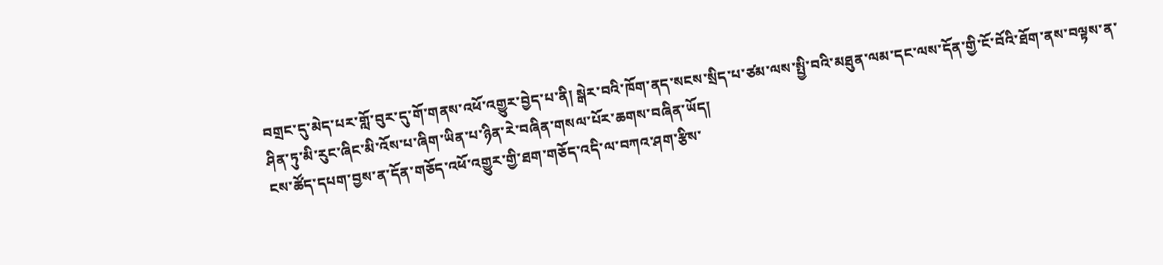བགྲང་དུ་མེད་པར་གློ་བུར་དུ་གོ་གནས་འཕོ་འགྱུར་བྱེད་པ་ནི། སྒེར་བའི་ཁོག་ནད་སངས་སྲིད་པ་ཙམ་ལས་སྤྱི་བའི་མཐུན་ལམ་དང་ལས་དོན་གྱི་ངོ་བོའི་ཐོག་ནས་བལྟས་ན་ཤིན་ཏུ་མི་རུང་ཞིང་མི་འོས་པ་ཞིག་ཡིན་པ་ཉིན་རེ་བཞིན་གསལ་པོར་ཆགས་བཞིན་ཡོད།
ངས་ཚོད་དཔག་བྱས་ན་དོན་གཅོད་འཕོ་འགྱུར་གྱི་ཐག་གཅོད་འདི་ལ་བཀའ་ཤག་རྩིས་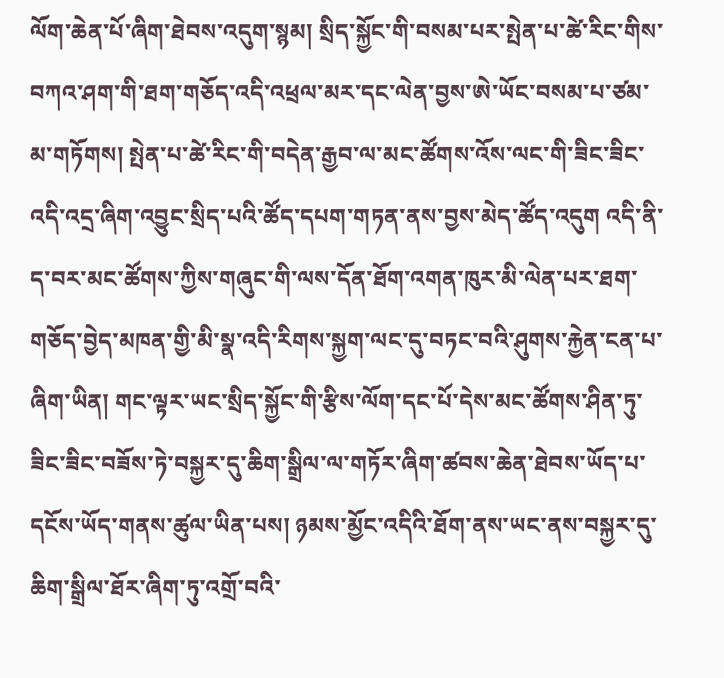ལོག་ཆེན་པོ་ཞིག་ཐེབས་འདུག་སྙམ། སྲིད་སྐྱོང་གི་བསམ་པར་སྤེན་པ་ཚེ་རིང་གིས་བཀའ་ཤག་གི་ཐག་གཅོད་འདི་འཕྲལ་མར་དང་ལེན་བྱས་ཨེ་ཡོང་བསམ་པ་ཙམ་མ་གཏོགས། སྤེན་པ་ཚེ་རིང་གི་བདེན་རྒྱབ་ལ་མང་ཚོགས་འོས་ལང་གི་ཟིང་ཟིང་འདི་འདྲ་ཞིག་འབྱུང་སྲིད་པའི་ཚོད་དཔག་གཏན་ནས་བྱས་མེད་ཚོད་འདུག འདི་ནི་ད་བར་མང་ཚོགས་ཀྱིས་གཞུང་གི་ལས་དོན་ཐོག་འགན་ཁུར་མི་ལེན་པར་ཐག་གཅོད་བྱེད་མཁན་གྱི་མི་སྣ་འདི་རིགས་སྐྱག་ལང་དུ་བཏང་བའི་ཤུགས་རྐྱེན་ངན་པ་ཞིག་ཡིན། གང་ལྟར་ཡང་སྲིད་སྐྱོང་གི་རྩིས་ལོག་དང་པོ་དེས་མང་ཚོགས་ཤིན་ཏུ་ཟིང་ཟིང་བཟོས་ཏེ་བསྐྱར་དུ་ཆིག་སྒྲིལ་ལ་གཏོར་ཞིག་ཚབས་ཆེན་ཐེབས་ཡོད་པ་དངོས་ཡོད་གནས་ཚུལ་ཡིན་པས། ཉམས་མྱོང་འདིའི་ཐོག་ནས་ཡང་ནས་བསྐྱར་དུ་ཆིག་སྒྲིལ་ཐོར་ཞིག་ཏུ་འགྲོ་བའི་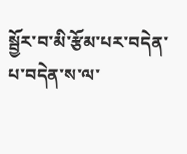སྦྱོར་བ་མི་རྩོམ་པར་བདེན་པ་བདེན་ས་ལ་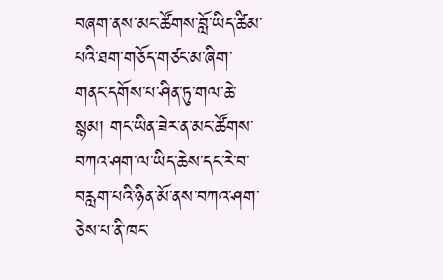བཞག་ནས་མང་ཚོགས་བློ་ཡིད་ཚིམ་པའི་ཐག་གཅོད་གཙང་མ་ཞིག་གནང་དགོས་པ་ཤིན་ཏུ་གལ་ཆེ་སྙམ། གང་ཡིན་ཟེར་ན་མང་ཚོགས་བཀའ་ཤག་ལ་ཡིད་ཆེས་དང་རེ་བ་བརླག་པའི་ཉིན་མོ་ནས་བཀའ་ཤག་ཅེས་པ་ནི་ཁང་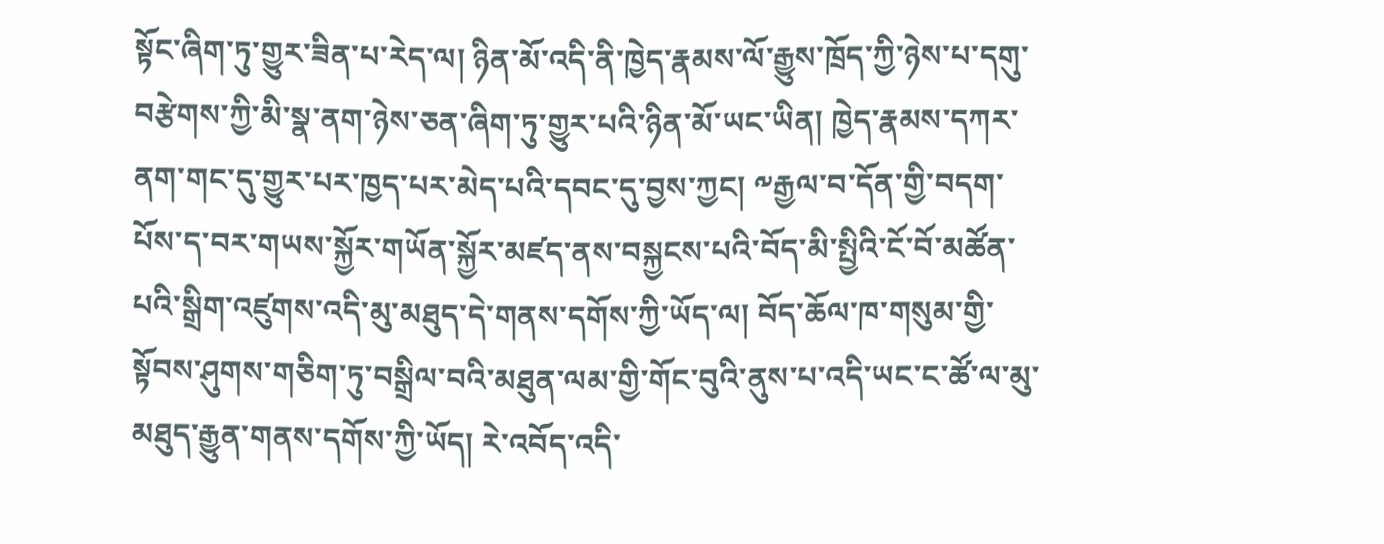སྟོང་ཞིག་ཏུ་གྱུར་ཟིན་པ་རེད་ལ། ཉིན་མོ་འདི་ནི་ཁྱེད་རྣམས་ལོ་རྒྱུས་ཁྲོད་ཀྱི་ཉེས་པ་དགུ་བརྩེགས་ཀྱི་མི་སྣ་ནག་ཉེས་ཅན་ཞིག་ཏུ་གྱུར་པའི་ཉིན་མོ་ཡང་ཡིན། ཁྱེད་རྣམས་དཀར་ནག་གང་དུ་གྱུར་པར་ཁྱད་པར་མེད་པའི་དབང་དུ་བྱས་ཀྱང། ༸རྒྱལ་བ་དོན་གྱི་བདག་པོས་ད་བར་གཡས་སྐྱོར་གཡོན་སྐྱོར་མཛད་ནས་བསྐྱངས་པའི་བོད་མི་སྤྱིའི་ངོ་བོ་མཚོན་པའི་སྒྲིག་འཛུགས་འདི་མུ་མཐུད་དེ་གནས་དགོས་ཀྱི་ཡོད་ལ། བོད་ཆོལ་ཁ་གསུམ་གྱི་སྟོབས་ཤུགས་གཅིག་ཏུ་བསྒྲིལ་བའི་མཐུན་ལམ་གྱི་གོང་བུའི་ནུས་པ་འདི་ཡང་ང་ཚོ་ལ་མུ་མཐུད་རྒྱུན་གནས་དགོས་ཀྱི་ཡོད། རེ་འབོད་འདི་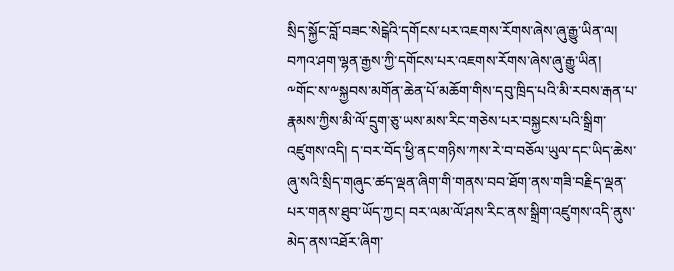སྲིད་སྐྱོང་བློ་བཟང་སེངྒེའི་དགོངས་པར་འཇགས་རོགས་ཞེས་ཞུ་རྒྱུ་ཡིན་ལ། བཀའ་ཤག་ལྷན་རྒྱས་ཀྱི་དགོངས་པར་འཇགས་རོགས་ཞེས་ཞུ་རྒྱུ་ཡིན།
༸གོང་ས་༸སྐྱབས་མགོན་ཆེན་པོ་མཆོག་གིས་དབུ་ཁྲིད་པའི་མི་རབས་རྒན་པ་རྣམས་ཀྱིས་མི་ལོ་དྲུག་ཅུ་ཡས་མས་རིང་གཅེས་པར་བསྐྱངས་པའི་སྒྲིག་འཛུགས་འདི། ད་བར་བོད་ཕྱི་ནང་གཉིས་ཀས་རེ་བ་བཅོལ་ཡུལ་དང་ཡིད་ཆེས་ཞུ་སའི་སྲིད་གཞུང་ཚད་ལྡན་ཞིག་གི་གནས་བབ་ཐོག་ནས་གཟི་བརྗིད་ལྡན་པར་གནས་ཐུབ་ཡོད་ཀྱང། བར་ལམ་ལོ་ཤས་རིང་ནས་སྒྲིག་འཛུགས་འདི་ནུས་མེད་ནས་འཐོར་ཞིག་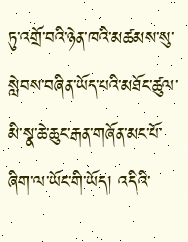ཏུ་འགྲོ་བའི་ཉེན་ཁའི་མཚམས་སུ་སླེབས་བཞིན་ཡོད་པའི་མཐོང་ཚུལ་མི་སྣ་ཆེ་ཆུང་རྒན་གཞོན་མང་པོ་ཞིག་ལ་ཡོང་གི་ཡོད། འདིའི་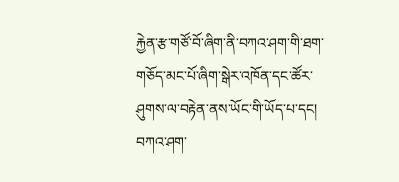རྐྱེན་རྩ་གཙོ་བོ་ཞིག་ནི་བཀའ་ཤག་གི་ཐག་གཅོད་མང་པོ་ཞིག་སྒེར་འཁོན་དང་ཚོར་ཤུགས་ལ་བརྟེན་ནས་ཡོང་གི་ཡོད་པ་དང། བཀའ་ཤག་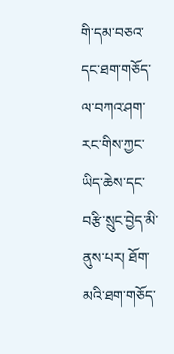གི་དམ་བཅའ་དང་ཐག་གཅོད་ལ་བཀའ་ཤག་རང་གིས་ཀྱང་ཡིད་ཆེས་དང་བརྩི་སྲུང་བྱེད་མི་ནུས་པར། ཐོག་མའི་ཐག་གཅོད་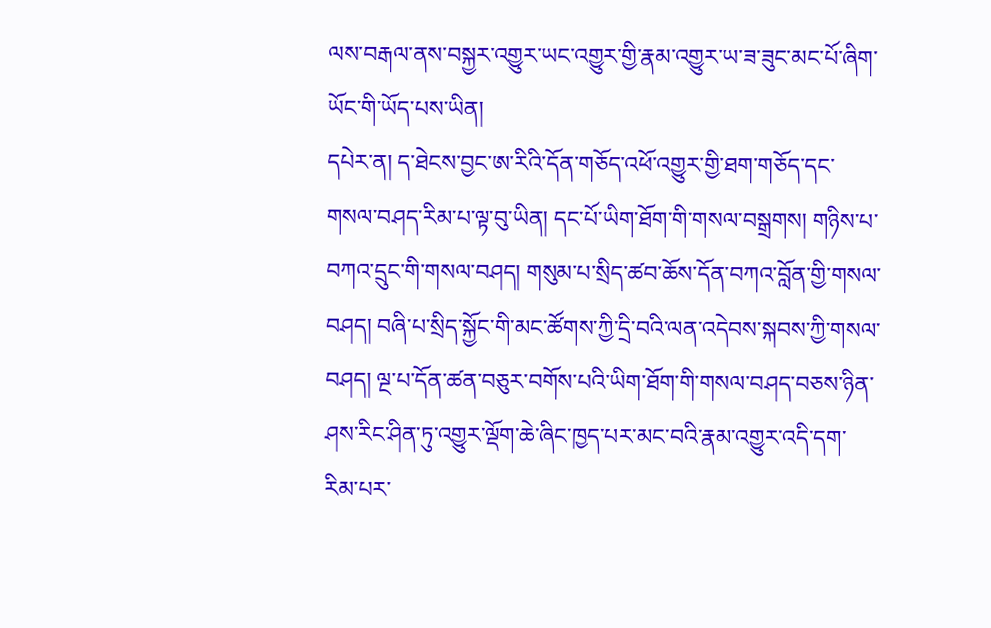ལས་བརྒལ་ནས་བསྐྱར་འགྱུར་ཡང་འགྱུར་གྱི་རྣམ་འགྱུར་ཡ་ཟ་ཟུང་མང་པོ་ཞིག་ཡོང་གི་ཡོད་པས་ཡིན།
དཔེར་ན། ད་ཐེངས་བྱང་ཨ་རིའི་དོན་གཅོད་འཕོ་འགྱུར་གྱི་ཐག་གཅོད་དང་གསལ་བཤད་རིམ་པ་ལྟ་བུ་ཡིན། དང་པོ་ཡིག་ཐོག་གི་གསལ་བསྒྲགས། གཉིས་པ་བཀའ་དྲུང་གི་གསལ་བཤད། གསུམ་པ་སྲིད་ཚབ་ཆོས་དོན་བཀའ་བློན་གྱི་གསལ་བཤད། བཞི་པ་སྲིད་སྐྱོང་གི་མང་ཚོགས་ཀྱི་དྲི་བའི་ལན་འདེབས་སྐབས་ཀྱི་གསལ་བཤད། ལྔ་པ་དོན་ཚན་བཅུར་བགོས་པའི་ཡིག་ཐོག་གི་གསལ་བཤད་བཅས་ཉིན་ཤས་རིང་ཤིན་ཏུ་འགྱུར་ལྡོག་ཆེ་ཞིང་ཁྱད་པར་མང་བའི་རྣམ་འགྱུར་འདི་དག་རིམ་པར་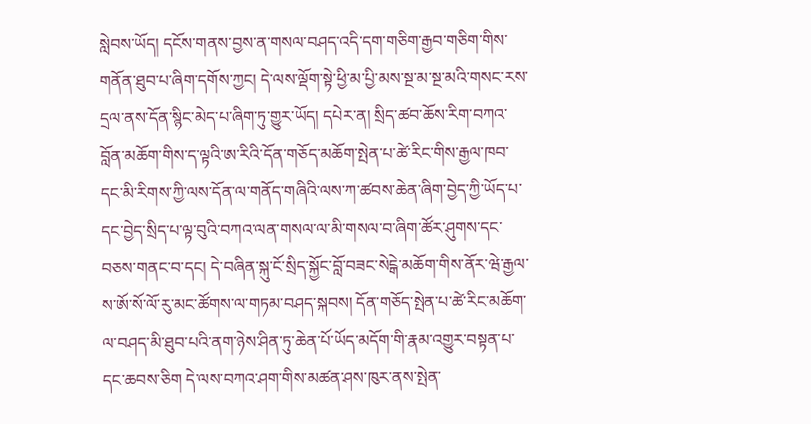སླེབས་ཡོད། དངོས་གནས་བྱས་ན་གསལ་བཤད་འདི་དག་གཅིག་རྒྱབ་གཅིག་གིས་གནོན་ཐུབ་པ་ཞིག་དགོས་ཀྱང། དེ་ལས་ལྡོག་སྟེ་ཕྱི་མ་པྱི་མས་སྔ་མ་སྔ་མའི་གསང་རས་དྲལ་ནས་དོན་སྙིང་མེད་པ་ཞིག་ཏུ་གྱུར་ཡོད། དཔེར་ན། སྲིད་ཚབ་ཆོས་རིག་བཀའ་བློན་མཆོག་གིས་ད་ལྟའི་ཨ་རིའི་དོན་གཅོད་མཆོག་སྤེན་པ་ཚེ་རིང་གིས་རྒྱལ་ཁབ་དང་མི་རིགས་ཀྱི་ལས་དོན་ལ་གནོད་གཞིའི་ལས་ཀ་ཚབས་ཆེན་ཞིག་བྱེད་ཀྱི་ཡོད་པ་དང་བྱེད་སྲིད་པ་ལྟ་བུའི་བཀའ་ལན་གསལ་ལ་མི་གསལ་བ་ཞིག་ཚོར་ཤུགས་དང་བཅས་གནང་བ་དང། དེ་བཞིན་སྐུ་ངོ་སྲིད་སྐྱོང་བློ་བཟང་སེངྒེ་མཆོག་གིས་ནོར་ཝེ་རྒྱལ་ས་ཨོ་སོ་ལོ་རུ་མང་ཚོགས་ལ་གཏམ་བཤད་སྐབས། དོན་གཅོད་སྤེན་པ་ཚེ་རིང་མཆོག་ལ་བཤད་མི་ཐུབ་པའི་ནག་ཉེས་ཤིན་ཏུ་ཆེན་པོ་ཡོད་མདོག་གི་རྣམ་འགྱུར་བསྟན་པ་དང་ཆབས་ཅིག དེ་ལས་བཀའ་ཤག་གིས་མཚན་ཤས་ཁུར་ནས་སྤེན་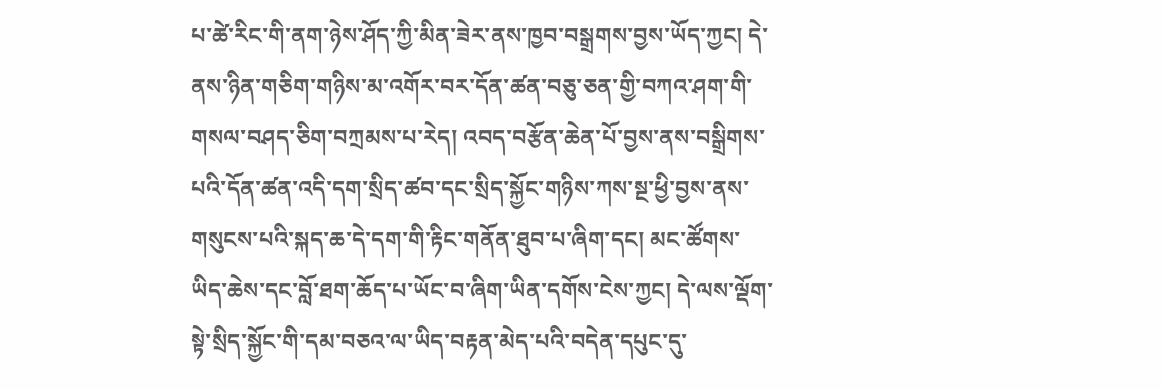པ་ཚེ་རིང་གི་ནག་ཉེས་ཤོད་ཀྱི་མིན་ཟེར་ནས་ཁྱབ་བསྒྲགས་བྱས་ཡོད་ཀྱང། དེ་ནས་ཉིན་གཅིག་གཉིས་མ་འགོར་བར་དོན་ཚན་བཅུ་ཅན་གྱི་བཀའ་ཤག་གི་གསལ་བཤད་ཅིག་བཀྲམས་པ་རེད། འབད་བརྩོན་ཆེན་པོ་བྱས་ནས་བསྒྲིགས་པའི་དོན་ཚན་འདི་དག་སྲིད་ཚབ་དང་སྲིད་སྐྱོང་གཉིས་ཀས་སྔ་ཕྱི་བྱས་ནས་གསུངས་པའི་སྐད་ཆ་དེ་དག་གི་རྟིང་གནོན་ཐུབ་པ་ཞིག་དང། མང་ཚོགས་ཡིད་ཆེས་དང་བློ་ཐག་ཆོད་པ་ཡོང་བ་ཞིག་ཡིན་དགོས་ངེས་ཀྱང། དེ་ལས་ལྡོག་སྟེ་སྲིད་སྐྱོང་གི་དམ་བཅའ་ལ་ཡིད་བརྟན་མེད་པའི་བདེན་དཔུང་དུ་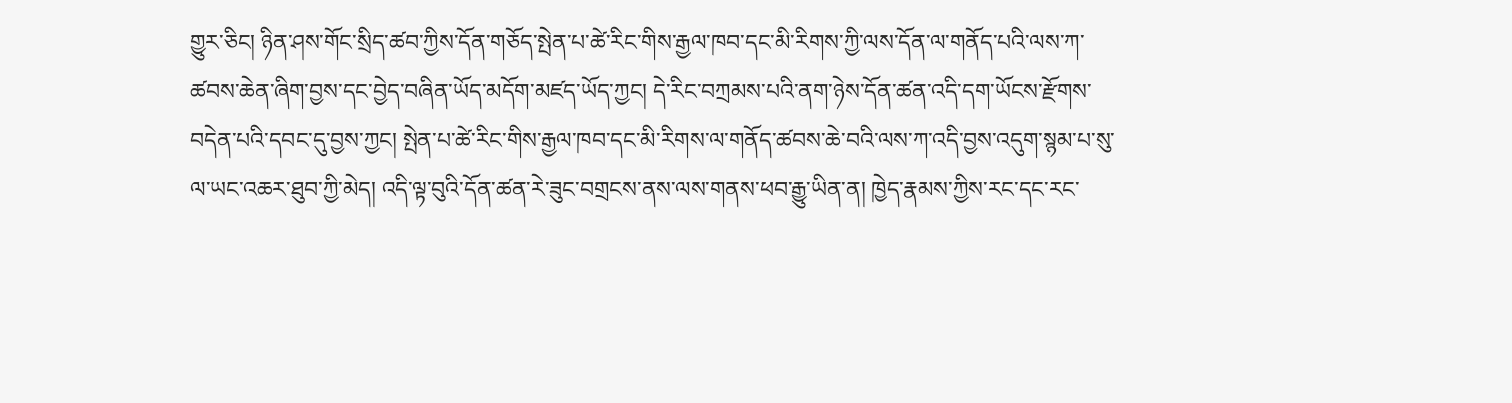གྱུར་ཅིང། ཉིན་ཤས་གོང་སྲིད་ཚབ་ཀྱིས་དོན་གཅོད་སྤེན་པ་ཚེ་རིང་གིས་རྒྱལ་ཁབ་དང་མི་རིགས་ཀྱི་ལས་དོན་ལ་གནོད་པའི་ལས་ཀ་ཚབས་ཆེན་ཞིག་བྱས་དང་བྱེད་བཞིན་ཡོད་མདོག་མཛད་ཡོད་ཀྱང། དེ་རིང་བཀྲམས་པའི་ནག་ཉེས་དོན་ཚན་འདི་དག་ཡོངས་རྫོགས་བདེན་པའི་དབང་དུ་བྱས་ཀྱང། སྤེན་པ་ཚེ་རིང་གིས་རྒྱལ་ཁབ་དང་མི་རིགས་ལ་གནོད་ཚབས་ཆེ་བའི་ལས་ཀ་འདི་བྱས་འདུག་སྙམ་པ་སུ་ལ་ཡང་འཆར་ཐུབ་ཀྱི་མེད། འདི་ལྟ་བུའི་དོན་ཚན་རེ་ཟུང་བགྲངས་ནས་ལས་གནས་ཕབ་རྒྱུ་ཡིན་ན། ཁྱེད་རྣམས་ཀྱིས་རང་དང་རང་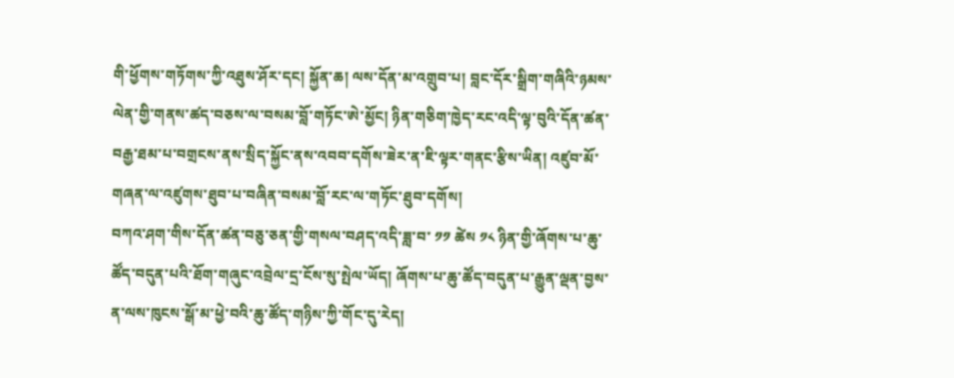གི་ཕྱོགས་གཏོགས་ཀྱི་འཐུས་ཤོར་དང། སྐྱོན་ཆ། ལས་དོན་མ་འགྲུབ་པ། བླང་དོར་སྒྲིག་གཞིའི་ཉམས་ལེན་གྱི་གནས་ཚད་བཅས་ལ་བསམ་བློ་གཏོང་ཨེ་མྱོང། ཉིན་གཅིག་ཁྱེད་རང་འདི་ལྟ་བུའི་དོན་ཚན་བརྒྱ་ཐམ་པ་བགྲངས་ནས་སྲིད་སྐྱོང་ནས་འབབ་དགོས་ཟེར་ན་ཇི་ལྟར་གནང་རྩིས་ཡིན། འཛུབ་མོ་གཞན་ལ་འཛུགས་ཐུབ་པ་བཞིན་བསམ་བློ་རང་ལ་གཏོང་ཐུབ་དགོས།
བཀའ་ཤག་གིས་དོན་ཚན་བཅུ་ཅན་གྱི་གསལ་བཤད་འདི་ཟླ་བ་ ༡༡ ཚེས ༡༨ ཉིན་གྱི་ཞོགས་པ་ཆུ་ཚོད་བདུན་པའི་ཐོག་གཞུང་འབྲེལ་དྲ་ངོས་སུ་སྤེལ་ཡོད། ཞོགས་པ་ཆུ་ཚོད་བདུན་པ་རྒྱུན་ལྡན་བྱས་ན་ལས་ཁུངས་སྒོ་མ་ཕྱེ་བའི་ཆུ་ཚོད་གཉིས་ཀྱི་གོང་དུ་རེད།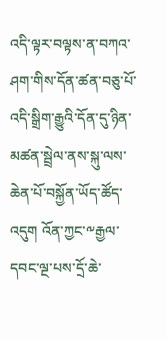འདི་ལྟར་བལྟས་ན་བཀའ་ཤག་གིས་དོན་ཚན་བཅུ་པོ་འདི་སྒྲིག་རྒྱུའི་དོན་དུ་ཉིན་མཚན་སྦྲེལ་ནས་སྐུ་ལས་ཆེན་པོ་བསྐྱོན་ཡོད་ཚོད་འདུག འོན་ཀྱང་༸རྒྱལ་དབང་ལྔ་པས་དྲོ་ཆེ་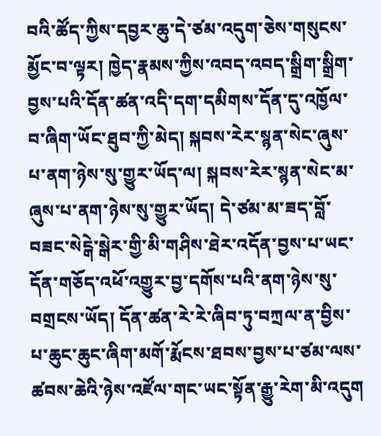བའི་ཚོད་ཀྱིས་དབྱར་ཆུ་དེ་ཙམ་འདུག་ཅེས་གསུངས་མྱོང་བ་ལྟར། ཁྱེད་རྣམས་ཀྱིས་འབད་འབད་སྒྲིག་སྒྲིག་བྱས་པའི་དོན་ཚན་འདི་དག་དམིགས་དོན་དུ་འཁྱོལ་བ་ཞིག་ཡོང་ཐུབ་ཀྱི་མེད། སྐབས་རེར་སྙན་སེང་ཞུས་པ་ནག་ཉེས་སུ་གྱུར་ཡོད་ལ། སྐབས་རེར་སྙན་སེང་མ་ཞུས་པ་ནག་ཉེས་སུ་གྱུར་ཡོད། དེ་ཙམ་མ་ཟད་བློ་བཟང་སེངྒེ་སྒེར་གྱི་མི་གཤིས་ཐེར་འདོན་བྱས་པ་ཡང་དོན་གཅོད་འཕོ་འགྱུར་བྱ་དགོས་པའི་ནག་ཉེས་སུ་བགྲངས་ཡོད། དོན་ཚན་རེ་རེ་ཞིབ་ཏུ་བཀྲལ་ན་བྱིས་པ་ཆུང་ཆུང་ཞིག་མགོ་རྨོངས་ཐབས་བྱས་པ་ཙམ་ལས་ཚབས་ཆེའི་ཉེས་འཛོལ་གང་ཡང་སྟོན་རྒྱུ་རེག་མི་འདུག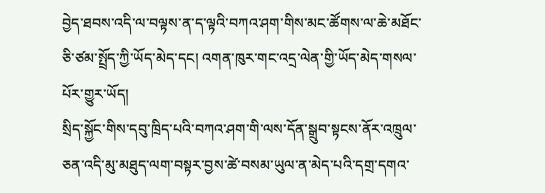བྱེད་ཐབས་འདི་ལ་བལྟས་ན་ད་ལྟའི་བཀའ་ཤག་གིས་མང་ཚོགས་ལ་ཆེ་མཐོང་ཅི་ཙམ་སྤྲོད་ཀྱི་ཡོད་མེད་དང། འགན་ཁུར་གང་འདྲ་ལེན་གྱི་ཡོད་མེད་གསལ་པོར་གྱུར་ཡོད།
སྲིད་སྐྱོང་གིས་དབུ་ཁྲིད་པའི་བཀའ་ཤག་གི་ལས་དོན་སྒྲུབ་སྟངས་ནོར་འཁྲུལ་ཅན་འདི་མུ་མཐུད་ལག་བསྟར་བྱས་ཚེ་བསམ་ཡུལ་ན་མེད་པའི་དགྲ་དགའ་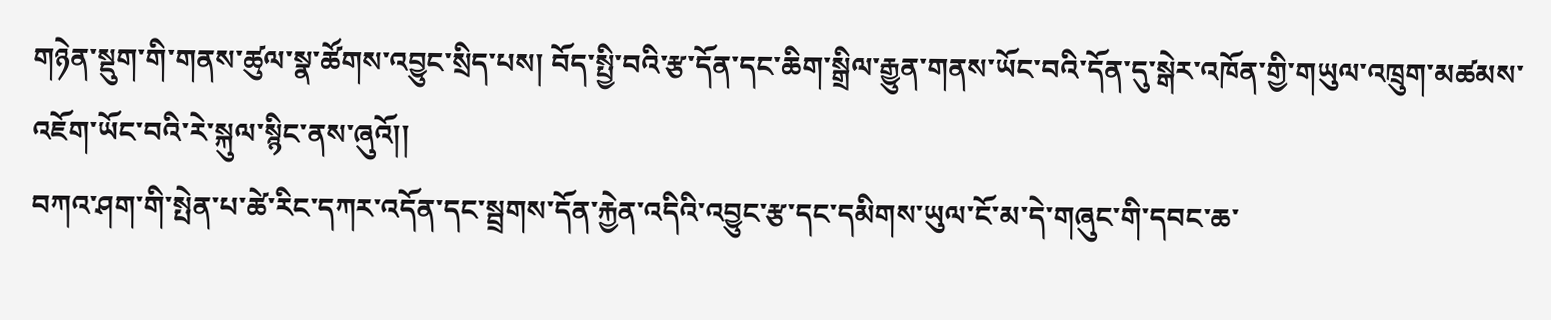གཉེན་སྡུག་གི་གནས་ཚུལ་སྣ་ཚོགས་འབྱུང་སྲིད་པས། བོད་སྤྱི་བའི་རྩ་དོན་དང་ཆིག་སྒྲིལ་རྒྱུན་གནས་ཡོང་བའི་དོན་དུ་སྒེར་འཁོན་གྱི་གཡུལ་འཁྲུག་མཚམས་འཇོག་ཡོང་བའི་རེ་སྐུལ་སྙིང་ནས་ཞུའོ།།
བཀའ་ཤག་གི་སྤེན་པ་ཚེ་རིང་དཀར་འདོན་དང་སྦྲགས་དོན་རྐྱེན་འདིའི་འབྱུང་རྩ་དང་དམིགས་ཡུལ་ངོ་མ་དེ་གཞུང་གི་དབང་ཆ་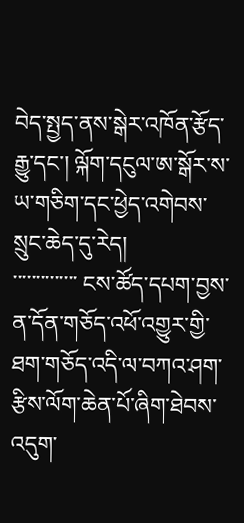བེད་སྤྱད་ནས་སྒེར་འཁོན་རྩོད་རྒྱུ་དང་། ལྐོག་དངུལ་ཨ་སྒོར་ས་ཡ་གཅིག་དང་ཕྱེད་འགེབས་སྲུང་ཆེད་དུ་རེད།
་་་་་་་་་་་་་་ ངས་ཚོད་དཔག་བྱས་ན་དོན་གཅོད་འཕོ་འགྱུར་གྱི་ཐག་གཅོད་འདི་ལ་བཀའ་ཤག་རྩིས་ལོག་ཆེན་པོ་ཞིག་ཐེབས་འདུག་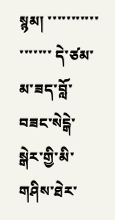སྙམ། ་་་་་་་་་་་
་་་་་་་ དེ་ཙམ་མ་ཟད་བློ་བཟང་སེངྒེ་སྒེར་གྱི་མི་གཤིས་ཐེར་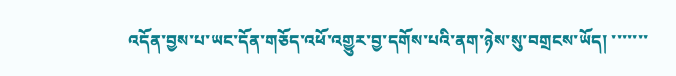འདོན་བྱས་པ་ཡང་དོན་གཅོད་འཕོ་འགྱུར་བྱ་དགོས་པའི་ནག་ཉེས་སུ་བགྲངས་ཡོད། ་་་་་་་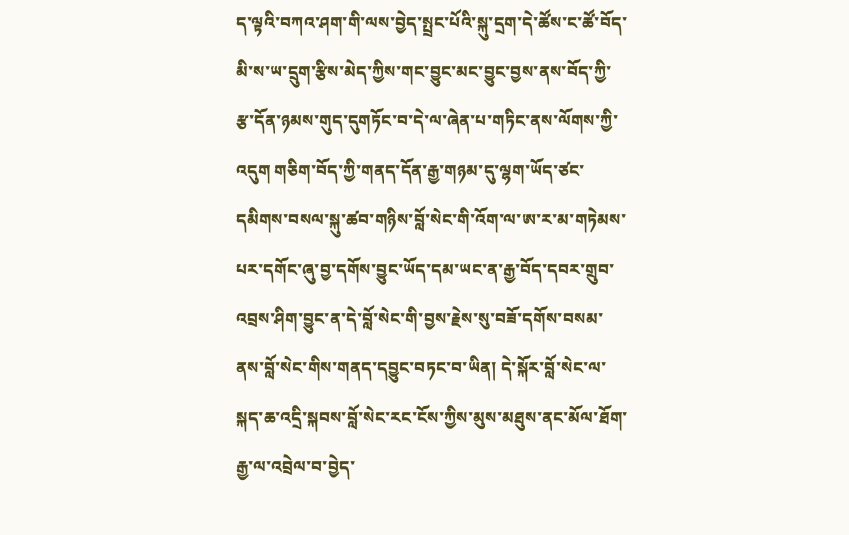ད་ལྟའི་བཀའ་ཤག་གི་ལས་བྱེད་སྤྲང་པོའི་སྐུ་དྲག་དེ་ཚོས་ང་ཚོ་བོད་མི་ས་ཡ་དྲུག་རྩིས་མེད་ཀྱིས་གང་བྱུང་མང་བྱུང་བྱས་ནས་བོད་ཀྱི་རྩ་དོན་ཉམས་གུད་དུགཏོང་བ་དེ་ལ་ཞེན་པ་གཏིང་ནས་ལོགས་ཀྱི་འདུག གཅིག་བོད་ཀྱི་གནད་དོན་རྒྱ་གཉམ་དུ་ལྷག་ཡོད་ཙང་དམིགས་བསལ་སྐུ་ཚབ་གཉིས་བློ་སེང་གི་འོག་ལ་ཨ་ར་མ་གཏེམས་པར་དགོང་ཞུ་བྱ་དགོས་བྱུང་ཡོད་དམ་ཡང་ན་རྒྱ་བོད་དབར་གྲུབ་འབྲས་ཤིག་བྱུང་ན་དེ་བློ་སེང་གི་བྱས་རྗེས་སུ་བཟོ་དགོས་བསམ་ནས་བློ་སེང་གིས་གནད་དབྱུང་བཏང་བ་ཡིན། དེ་སྐོར་བློ་སེང་ལ་སྐད་ཆ་འདྲི་སྐབས་བློ་སེང་རང་ངོས་ཀྱིས་མུས་མཐུས་ནང་མོལ་ཐོག་རྒྱ་ལ་འབྲེལ་བ་བྱེད་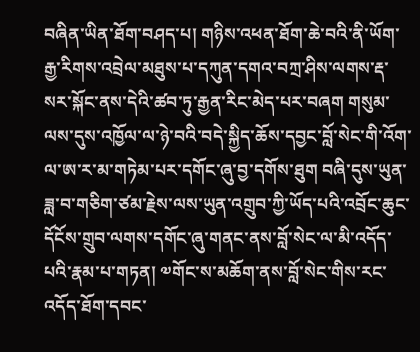བཞིན་ཡིན་ཐོག་བཤད་པ། གཉིས་འཕན་ཐོག་ཆེ་བའི་ནི་ཡོག་རྒྱ་རིགས་འབྲེལ་མཐུས་པ་དཀུན་དགའ་བཀྲ་ཤིས་ལགས་རྡ་སར་སྐོང་ནས་དེའི་ཚབ་ཏུ་རྒྱན་རིང་མེད་པར་བཞག གསུམ་ལས་དུས་འཁྱོལ་ལ་ཉེ་བའི་བདེ་སྐྱིད་ཆོས་དབྱང་བློ་སེང་གི་འོག་ལ་ཨ་ར་མ་གཏེམ་པར་དགོང་ཞུ་བྱ་དགོས་ཐུག བཞི་དུས་ཡུན་ཟླ་བ་གཅིག་ཙམ་རྗེས་ལས་ཡུན་འགྲུབ་ཀྱི་ཡོད་པའི་འབྲོང་ཆུང་དོངོས་གྲུབ་ལགས་དགོང་ཞུ་གནང་ནས་བློ་སེང་ལ་མི་འདོད་པའི་རྣམ་པ་གཏན། ༧གོང་ས་མཆོག་ནས་བློ་སེང་གིས་རང་འདོད་ཐོག་དབང་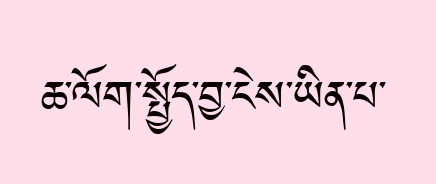ཆ་ལོག་སྤྱོད་བྱ་ངེས་ཡིན་པ་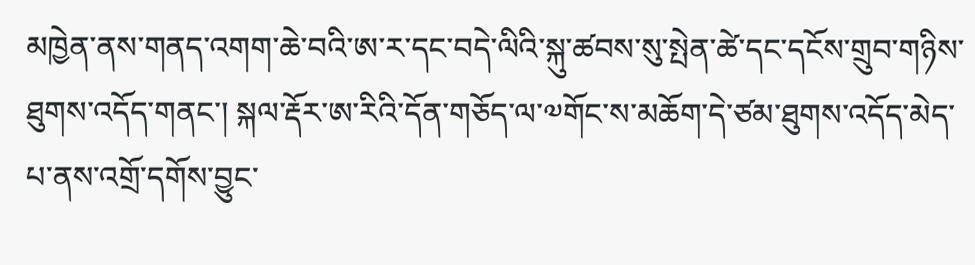མཁྱེན་ནས་གནད་འགག་ཆེ་བའི་ཨ་ར་དང་བདེ་ལིའི་སྐུ་ཚབས་སུ་སྤེན་ཚེ་དང་དངོས་གྲུབ་གཉིས་ཐུགས་འདོད་གནང་། སྐལ་རྡོར་ཨ་རིའི་དོན་གཅོད་ལ་༧གོང་ས་མཆོག་དེ་ཙམ་ཐུགས་འདོད་མེད་པ་ནས་འགྲོ་དགོས་བྱུང་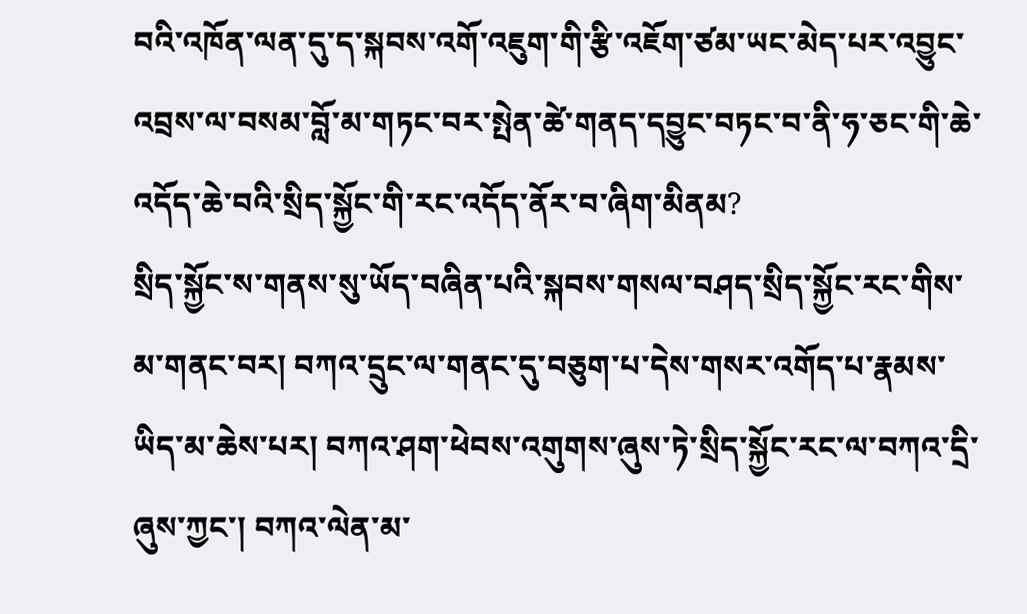བའི་འཁོན་ལན་དུ་ད་སྐབས་འགོ་འཇུག་གི་རྩི་འཇོག་ཙམ་ཡང་མེད་པར་འབྱུང་འབྲས་ལ་བསམ་བློ་མ་གཏང་བར་སྤེན་ཚེ་གནད་དབྱུང་བཏང་བ་ནི་ཧ་ཅང་གི་ཆེ་འདོད་ཆེ་བའི་སྲིད་སྐྱོང་གི་རང་འདོད་ནོར་བ་ཞིག་མིནམ?
སྲིད་སྐྱོང་ས་གནས་སུ་ཡོད་བཞིན་པའི་སྐབས་གསལ་བཤད་སྲིད་སྐྱོང་རང་གིས་མ་གནང་བར། བཀའ་དྲུང་ལ་གནང་དུ་བཅུག་པ་དེས་གསར་འགོད་པ་རྣམས་ཡིད་མ་ཆེས་པར། བཀའ་ཤག་ཕེབས་འགུགས་ཞུས་ཏེ་སྲིད་སྐྱོང་རང་ལ་བཀའ་དྲི་ཞུས་ཀྱང་། བཀའ་ལེན་མ་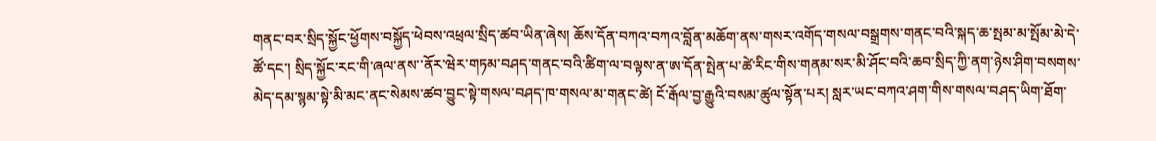གནང་བར་སྲིད་སྐྱོང་ཕྱོགས་བསྐྱོད་ཕེབས་འཕྲལ་སྲིད་ཚབ་ཡིན་ཞེས། ཆོས་དོན་བཀའ་བཀའ་བློན་མཆོག་ནས་གསར་འགོད་གསལ་བསྒྲགས་གནང་བའི་སྐད་ཆ་སྤམ་མ་སྤོམ་མེ་དེ་ཚོ་དང་། སྲིད་སྐྱོང་རང་གི་ཞལ་ནས་་ནོར་ཝེར་གཏམ་བཤད་གནང་བའི་ཚིག་ལ་བལྟས་ན་ཨ་དོན་སྤེན་པ་ཚེ་རིང་གིས་གནམ་སར་མི་ཤོང་བའི་ཆབ་སྲིད་ཀྱི་ནག་ཉེས་ཤིག་བསགས་མེད་དམ་སྙམ་སྟེ་མི་མང་ནང་སེམས་ཚབ་བྱུང་སྟེ་གསལ་བཤད་ཁ་གསལ་མ་གནང་ཚེ། ངོ་རྒོལ་བྱ་རྒྱུའི་བསམ་ཚུལ་སྟོན་པར། སླར་ཡང་བཀའ་ཤག་གིས་གསལ་བཤད་ཡིག་ཐོག་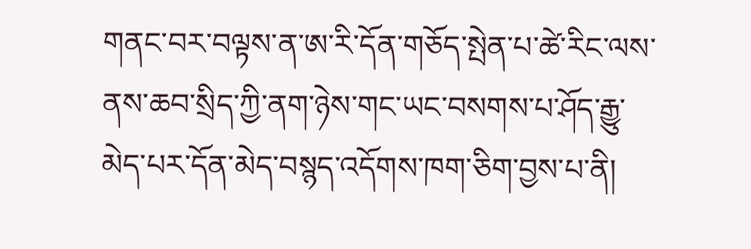གནང་བར་བལྟས་ན་ཨ་རི་དོན་གཅོད་སྤེན་པ་ཚེ་རིང་ལས་ནས་ཆབ་སྲིད་ཀྱི་ནག་ཉེས་གང་ཡང་བསགས་པ་ཤོད་རྒྱུ་མེད་པར་དོན་མེད་བསྙད་འདོགས་ཁག་ཅིག་བྱས་པ་ནི།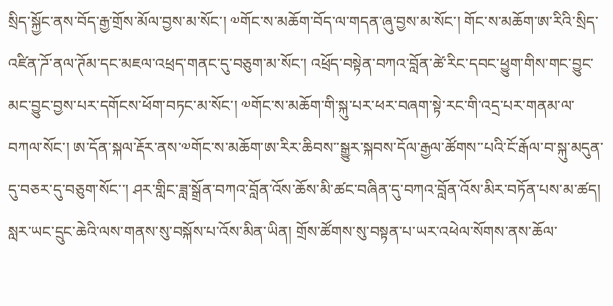སྲིད་སྐྱོང་ནས་བོད་རྒྱ་གྲོས་མོལ་བྱས་མ་སོང་། ༧གོང་ས་མཆོག་བོད་ལ་གདན་ཞུ་བྱས་མ་སོང་། གོང་ས་མཆོག་ཨ་རིའི་སྲིད་འཛིན་ཌོ་ནལ་ཊོམ་དང་མཇལ་འཕྲད་གནང་དུ་བཅུག་མ་སོང་། འཕྲོད་བསྟེན་བཀའ་བློན་ཚེ་རིང་དབང་ཕྱུག་གིས་གང་བྱུང་མང་བྱུང་བྱས་པར་དགོངས་ཕོག་བཏང་མ་སོང་། ༧གོང་ས་མཆོག་གི་སྐུ་པར་ཕར་བཞག་སྟེ་རང་གི་འདྲ་པར་གནམ་ལ་བཀལ་སོང་། ཨ་དོན་སྐལ་རྡོར་ནས་༧གོང་ས་མཆོག་ཨ་རིར་ཆིབས་་སྒྱུར་སྐབས་དོལ་རྒྱལ་ཚོགས་་པའི་ངོ་རྒོལ་བ་སྐུ་མདུན་དུ་བཅར་དུ་བཅུག་སོང་་། ཤར་གླིང་ཟླ་སྒྲོན་བཀའ་བློན་འོས་ཆོས་མི་ཚང་བཞིན་དུ་བཀའ་བློན་འོས་མིར་བཏོན་པས་མ་ཚད། སླར་ཡང་དྲུང་ཆེའི་ལས་གནས་སུ་བསྐོས་པ་འོས་མིན་ཡིན། གྲོས་ཚོགས་སུ་བསྟན་པ་ཡར་འཕེལ་སོགས་ནས་ཆོལ་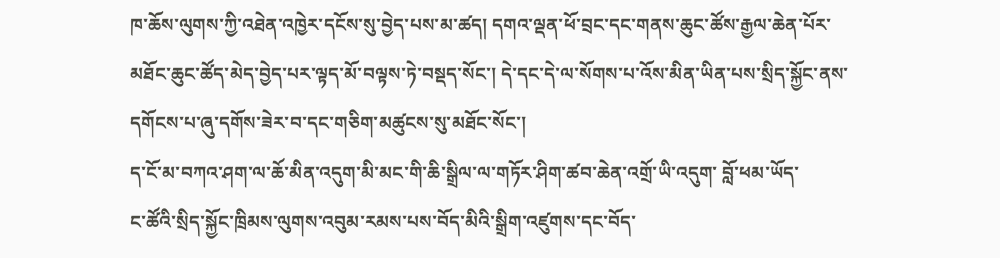ཁ་ཆོས་ལུགས་ཀྱི་འཐེན་འཁྱེར་དངོས་སུ་བྱེད་པས་མ་ཚད། དགའ་ལྡན་ཕོ་བྲང་དང་གནས་ཆུང་ཚོས་རྒྱལ་ཆེན་པོར་མཐོང་ཆུང་ཚོད་མེད་བྱེད་པར་ལྟད་མོ་བལྟས་ཏེ་བསྡད་སོང་། དེ་དང་དེ་ལ་སོགས་པ་འོས་མིན་ཡིན་པས་སྲིད་སྐྱོང་ནས་དགོངས་པ་ཞུ་དགོས་ཟེར་བ་དང་གཅིག་མཚུངས་སུ་མཐོང་སོང་།
ད་ངོ་མ་བཀའ་ཤག་ལ་ཆོ་མིན་འདུག་མི་མང་གི་ཆི་སྒྲིལ་ལ་གཏོར་ཤིག་ཚབ་ཆེན་འགྲོ་ཡི་འདུག་ བློ་ཕམ་ཡོད་
ང་ཚོའི་སྲིད་སྐྱོང་ཁྲིམས་ལུགས་འབུམ་རམས་པས་བོད་མིའི་སྒྲིག་འཛུགས་དང་བོད་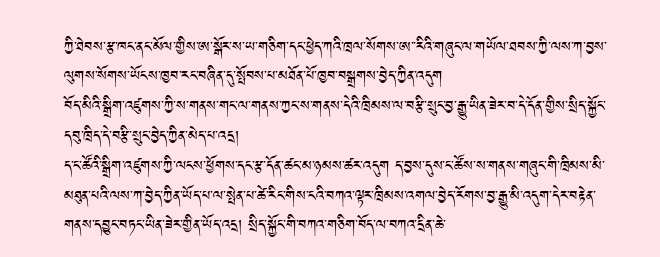ཀྱི་ཐེབས་རྩ་ཁང་ནང་མོལ་གྱིས་ཨ་སྒོར་ས་ཡ་གཅིག་དང་ཕྱེད་ཀའི་ཁྲལ་སོགས་ཨ་་རིའི་གཞུང་ལ་གཡོལ་ཐབས་ཀྱི་ལས་ཀ་བྱས་ལུགས་སོགས་ཡོངས་ཁྱབ་རང་བཞིན་དུ་སྤོབས་པ་མཐོན་པོ་ཁྱབ་བསྒྲགས་བྱེད་ཀྱིན་འདུག
བོད་མིའི་སྒྲིག་འཛུགས་ཀྱི་ས་གནས་གང་ལ་གནས་ཀྱང་ས་གནས་དེའི་ཁྲིམས་ལ་བརྩི་སྲུང་བྱ་རྒྱུ་ཡིན་ཟེར་བ་དེ་དོན་གྱིས་སྲིད་སྐྱོང་དབུ་ཁྲིད་དེ་བརྩི་སྲུང་བྱེད་ཀྱིན་མེད་པ་འདྲ།
ད་ང་ཚོའི་སྒྲིག་འཛུགས་ཀྱི་ལངས་ཕྱོགས་དང་རྩ་དོན་ཚང་མ་ཉམས་ཚར་འདུག ད་བྱས་དུས་ང་ཚོས་ས་གནས་གཞུང་གི་ཁྲིམས་མི་མཐུན་པའི་ལས་ཀ་བྱེད་ཀྱིན་ཡོད་པ་ལ་སྤེན་པ་ཚེ་རིང་གིས་ངའི་བཀའ་ལྟར་ཁྲིམས་འགལ་བྱེད་རོགས་བྱ་རྒྱུ་མི་འདུག་དེར་བརྟེན་གནས་དབྱུང་བཏང་ཡིན་ཟེར་གྱིན་ཡོད་འདྲ། སྲིད་སྐྱོང་གི་བཀའ་གཅིག་བོད་ལ་བཀའ་དྲིན་ཆེ་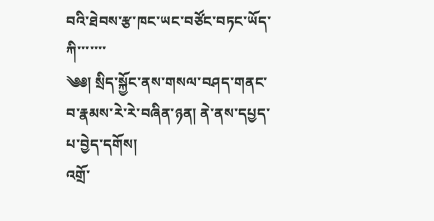བའི་ཐེབས་རྩ་ཁང་ཡང་བཙོང་བཏང་ཡོད་ཀི་་་་་་་
༄༅། སྲིད་སྐྱོང་ནས་གསལ་བཤད་གནང་བ་རྣམས་རེ་རེ་བཞིན་ཉན། ནེ་ནས་དཔྱད་པ་བྱེད་དགོས།
འགྲོ་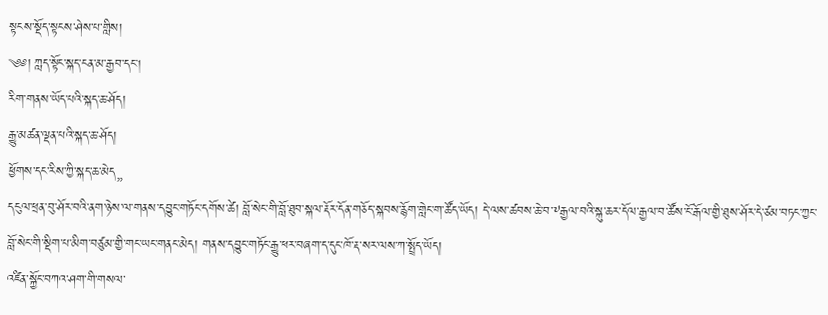སྟངས་སྡོད་སྟངས་ཤེས་པ་གླིས།
༄༅། ཀླད་སྟོང་སྐད་ངན་མ་རྒྱབ་དང།
རིག་གནས་ཡོད་པའི་སྐད་ཆ་ཤོད།
རྒྱུ་མཚན་ལྡན་པའི་སྐད་ཆ་ཤོད།
ཕྱོགས་དང་རིས་ཀྱི་སྐད་ཆ་མེད„
དངུལ་ཕྲན་བུ་ཤོར་བའི་ནག་ཉེས་ལ་གནས་དབྱུང་གཏོང་དགོས་ཚེ། བློ་སེང་གི་བློ་ཐུབ་སྐལ་རྡོར་དོན་གཅོད་སྐབས་རྙོག་གླེང་ག་ཚོད་ཡོད། དེ་ལས་ཚབས་ཆེ་བ་༸རྒྱལ་བའི་སྐུ་ཆར་དོལ་རྒྱལ་བ་ཚོས་ངོ་རྒོལ་གྱི་ཐུས་ཤོར་དེ་ཙམ་བཏང་ཀྱང་བློ་སེང་གི་སྡིག་པ་མིག་བཙུམ་གྱི་གང་ཡང་གནང་མེད། གནས་དབྱུང་གཏོང་རྒྱུ་ཕར་བཞག་ད་དུང་ཁོ་རྡ་སར་ལས་ཀ་སྤྲོད་ཡོད།
འཛིན་སྐྱོང་བཀའ་ཤག་གི་གསལ་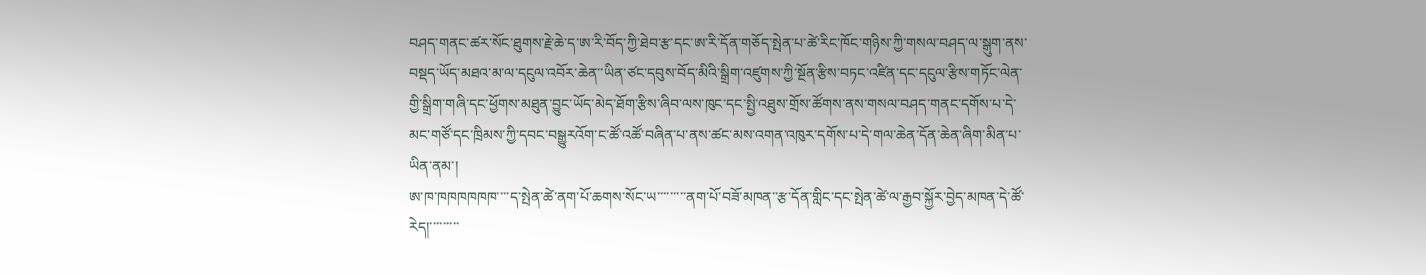བཤད་གནང་ཚར་སོང་ཐུགས་རྗེ་ཆེ་ད་ཨ་རི་བོད་ཀྱི་ཐེབ་རྩ་དང་ཨ་རི་དོན་གཅོད་སྤེན་པ་ཚེ་རིང་ཁོང་གཉིས་ཀྱི་གསལ་བཤད་ལ་སྒུག་ནས་བསྡད་ཡོད་མཐའ་མ་ལ་དངུལ་འབོར་ཆེན་་ཡིན་ཙང་དབུས་བོད་མིའི་སྒྲིག་འཛུགས་ཀྱི་སྔོན་རྩིས་བཏང་འཛིན་དང་དངུལ་རྩིས་གཏོང་ལེན་གྱི་སྒྲིག་གཞི་དང་ཕྱོགས་མཐུན་བྱུང་ཡོད་མེད་ཐོག་རྩིས་ཞིབ་ལས་ཁུང་དང་སྤྱི་འཐུས་གྲོས་ཚོགས་ནས་གསལ་བཤད་གནང་དགོས་པ་དེ་མང་གཙོ་དང་ཁྲིམས་ཀྱི་དབང་བསྒྱུརའོག་ང་ཚོ་འཚོ་བཞིན་པ་ནས་ཚང་མས་འགན་འཁུར་དགོས་པ་དེ་གལ་ཆེན་དོན་ཆེན་ཞིག་མིན་པ་ཡིན་ནམ་།
ཨ་ཁ་ཁཁཁཁཁཁ་་་་ད་སྤེན་ཚེ་ནག་པོ་ཆགས་སོང་ཡ་་་་་་་་་ནག་པོ་བཟོ་མཁན་་རྩ་དོན་གླིང་དང་སྤེན་ཚེ་ལ་རྒྱབ་སྐྱོར་བྱེད་མཁན་དེ་ཚོ་རེད།་་་་་་་་་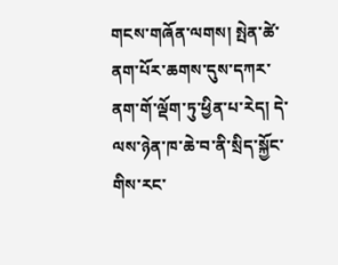གངས་གཞོན་ལགས། སྤེན་ཚེ་ནག་པོར་ཆགས་དུས་དཀར་ནག་གོ་ལྡོག་ཏུ་ཕྱིན་པ་རེད། དེ་ལས་ཉེན་ཁ་ཆེ་བ་ནི་སྲིད་སྐྱོང་གིས་རང་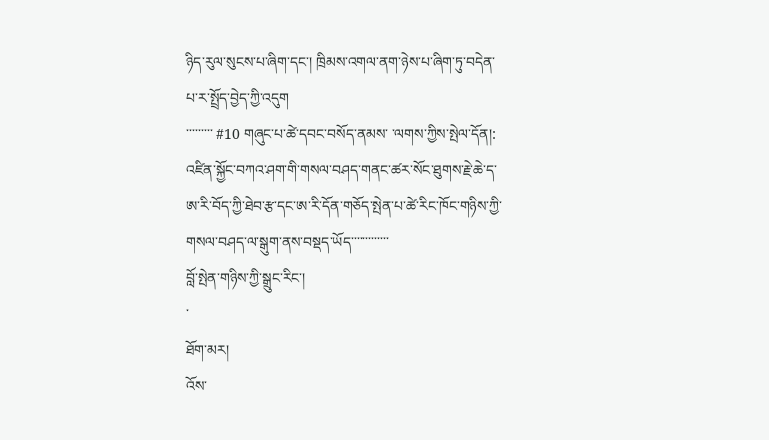ཉིད་རུལ་སུངས་པ་ཞིག་དང་། ཁྲིམས་འགལ་ནག་ཉེས་པ་ཞིག་ཏུ་བདེན་པ་ར་སྤྲོད་བྱེད་ཀྱི་འདུག
་་་་་་་་་ #10 གཞུང་པ་ཚེ་དབང་བསོད་ནམས་ ་ལགས་ཀྱིས་སྤེལ་དོན།:
འཛིན་སྐྱོང་བཀའ་ཤག་གི་གསལ་བཤད་གནང་ཚར་སོང་ཐུགས་རྗེ་ཆེ་ད་ཨ་རི་བོད་ཀྱི་ཐེབ་རྩ་དང་ཨ་རི་དོན་གཅོད་སྤེན་པ་ཚེ་རིང་ཁོང་གཉིས་ཀྱི་གསལ་བཤད་ལ་སྒུག་ནས་བསྡད་ཡོད་་་་་་་་་་་་་
བློ་སྤེན་གཉིས་ཀྱི་སྒྲུང་རིང་།
་
ཐོག་མར།
འོས་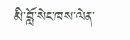མི་བློ་སེང་ཁས་ལེན་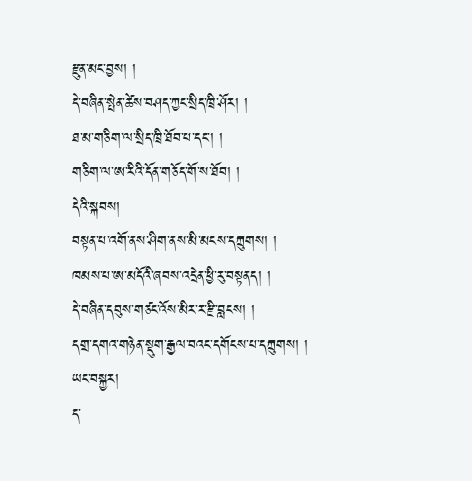རྫུན་མང་བྱས། །
དེ་བཞིན་སྤེན་ཚེས་བཤད་ཀྱང་སྲིད་ཁྲི་ཤོར། །
ཐ་མ་གཅིག་ལ་སྲིད་ཁྲི་ཐོབ་པ་དང་། །
གཅིག་ལ་ཨ་རིའི་དོན་གཅོད་གོ་ས་ཐོབ། །
དེའི་སྐབས།
བསྟན་པ་འགོ་ནས་ཤིག་ནས་མི་མངས་དཀྲུགས། །
ཁམས་པ་ཨ་མདོའི་ཞབས་འདྲེན་ཕྱི་རུ་བསྟནད། །
དེ་བཞིན་དབུས་གཙང་འོས་མིར་ར་རྫི་བླངས། །
དགྲ་དགའ་གཉེན་སྡུག་རྒྱལ་བའང་དགོངས་པ་དཀྲུགས། །
ཡང་བསྐྱར།
ད་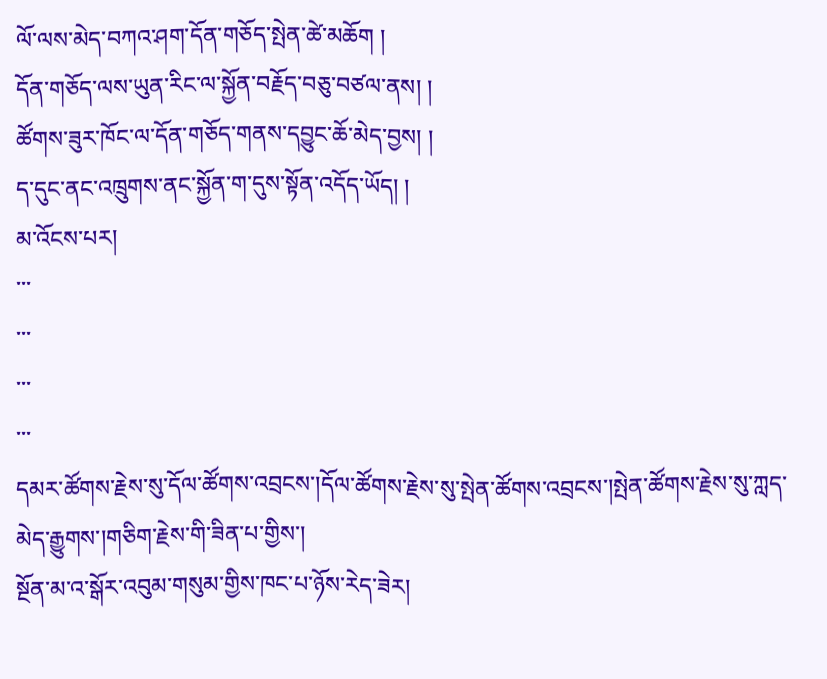ལོ་ལས་མེད་བཀའ་ཤག་དོན་གཅོད་སྤེན་ཚེ་མཆོག །
དོན་གཅོད་ལས་ཡུན་རིང་ལ་སྐྱོན་བརྗོད་བཅུ་བཙལ་ནས། །
ཚོགས་ཟུར་ཁོང་ལ་དོན་གཅོད་གནས་དབྱུང་ཆོ་མེད་བྱས། །
ད་དུང་ནང་འཁྲུགས་ནང་སྐྱོན་ག་དུས་སྟོན་འདོད་ཡོད། །
མ་འོངས་པར།
་་་
་་་
་་་
་་་
དམར་ཚོགས་རྗེས་སུ་དོལ་ཚོགས་འབྲངས་།དོལ་ཚོགས་རྗེས་སུ་སྤེན་ཚོགས་འབྲངས་།སྤེན་ཚོགས་རྗེས་སུ་ཀླད་མེད་རྒྱུགས་།གཅིག་རྗེས་གི་ཟིན་པ་གྱིས་།
སྔོན་མ་འ་སྒོར་འབུམ་གསུམ་གྱིས་ཁང་པ་ཉོས་རེད་ཟེར།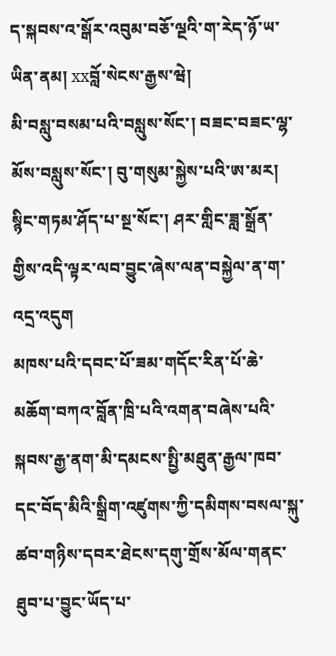ད་སྐབས་འ་སྒོར་འབུམ་བཅོ་ལྔའི་ག་རེད་ཉོ་ཡ་ཡིན་ནམ། xxབློ་སེངས་རྒྱས་ཝེ།
མི་བསླུ་བསམ་པའི་བསླུས་སོང་། བཟང་བཟང་ལྷ་མོས་བསླུས་སོང་། བུ་གསུམ་སྐྱེས་པའི་ཨ་མར། སྙིང་གཏམ་ཤོད་པ་སྔ་སོང་། ཤར་གླིང་ཟླ་སྒྲོན་གྱིས་འདི་ལྟར་ལབ་བྱུང་ཞེས་ལན་བསྐྱེལ་ན་ག་འདྲ་འདུག
མཁས་པའི་དབང་པོ་ཟམ་གདོང་རིན་པོ་ཆེ་མཆོག་བཀའ་བློན་ཁྲི་པའི་འགན་བཞེས་པའི་སྐབས་རྒྱ་ནག་མི་དམངས་སྤྱི་མཐུན་རྒྱལ་ཁབ་དང་བོད་མིའི་སྒྲིག་འཛུགས་ཀྱི་དམིགས་བསལ་སྐུ་ཚབ་གཉིས་དབར་ཐེངས་དགུ་གྲོས་མོལ་གནང་ཐུབ་པ་བྱུང་ཡོད་པ་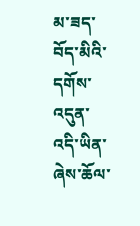མ་ཟད་བོད་མིའི་དགོས་འདུན་འདི་ཡིན་ཞེས་ཆོལ་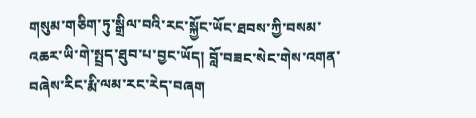གསུམ་གཅིག་ཏུ་སྒྲིལ་བའི་རང་སྐྱོང་ཡོང་ཐབས་ཀྱི་བསམ་འཆར་ཡི་གེ་སྤྲད་ཐུབ་པ་བྱང་ཡོད། བློ་བཟང་སེང་གེས་འགན་བཞེས་རིང་རྨི་ལམ་རང་རེད་བཞག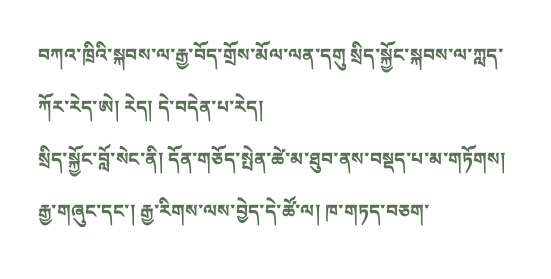བཀའ་ཁྲིའི་སྐབས་ལ་རྒྱ་བོད་གྲོས་མོལ་ལན་དགུ སྲིད་སྐྱོང་སྐབས་ལ་ཀླད་ཀོར་རེད་ཨེ། རེད། དེ་བདེན་པ་རེད།
སྲིད་སྐྱོང་བློ་སེང་ནི། དོན་གཅོད་སྤེན་ཚེ་མ་ཐུབ་ནས་བསྡད་པ་མ་གཏོགས། རྒྱ་གཞུང་དང་། རྒྱ་རིགས་ལས་བྱེད་དེ་ཚོ་ལ། ཁ་གཏད་བཅག་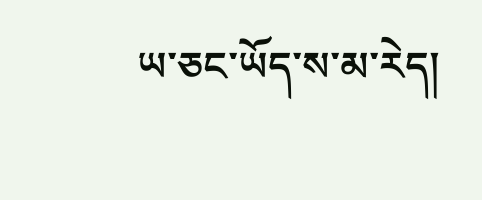ཡ་ཅང་ཡོད་ས་མ་རེད།